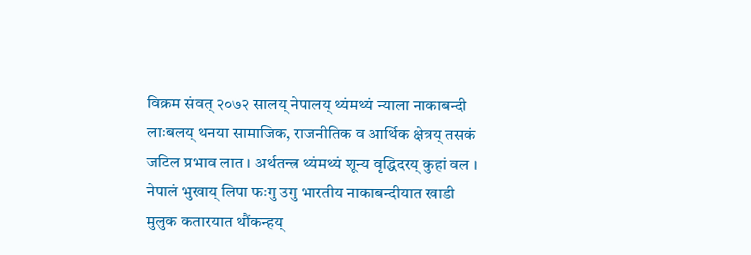विक्रम संवत् २०७२ सालय् नेपालय् थ्यंमथ्यं न्याला नाकाबन्दी लाःबलय् थनया सामाजिक, राजनीतिक व आर्थिक क्षेत्रय् तसकं जटिल प्रभाव लात । अर्थतन्त्र थ्यंमथ्यं शून्य वृद्धिदरय् कुहां वल । नेपालं भुखाय् लिपा फःगु उगु भारतीय नाकाबन्दीयात खाडी मुलुक कतारयात थौंकन्हय्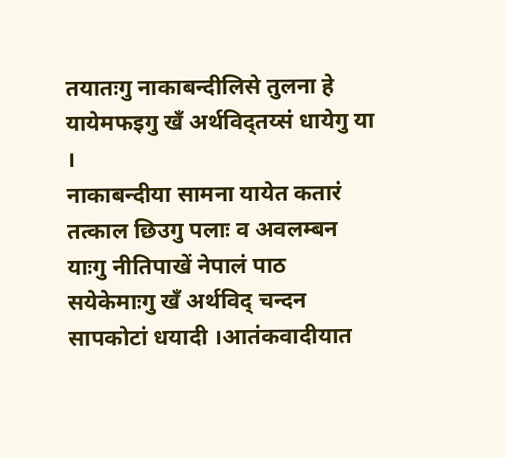तयातःगु नाकाबन्दीलिसे तुलना हे यायेमफइगु खँ अर्थविद्तय्सं धायेगु या ।
नाकाबन्दीया सामना यायेत कतारं तत्काल छिउगु पलाः व अवलम्बन याःगु नीतिपाखें नेपालं पाठ सयेकेमाःगु खँ अर्थविद् चन्दन सापकोटां धयादी ।आतंकवादीयात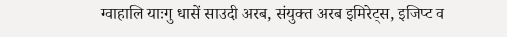ग्वाहालि याःगु धासें साउदी अरब, संयुक्त अरब इमिरेट्स, इजिप्ट व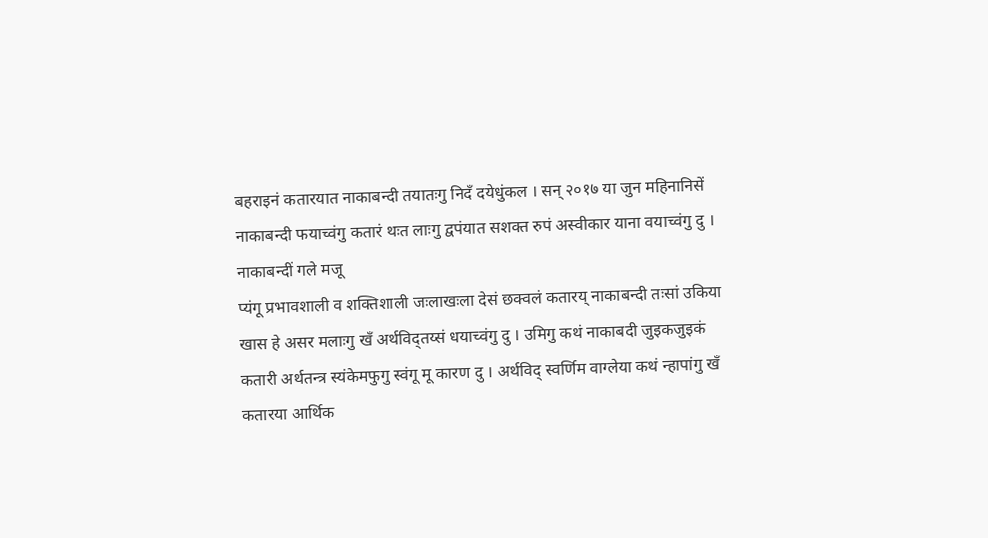बहराइनं कतारयात नाकाबन्दी तयातःगु निदँ दयेधुंकल । सन् २०१७ या जुन महिनानिसें नाकाबन्दी फयाच्वंगु कतारं थःत लाःगु द्वपंयात सशक्त रुपं अस्वीकार याना वयाच्वंगु दु ।
नाकाबन्दीं गले मजू
प्यंगू प्रभावशाली व शक्तिशाली जःलाखःला देसं छक्वलं कतारय् नाकाबन्दी तःसां उकिया खास हे असर मलाःगु खँ अर्थविद्तय्सं धयाच्वंगु दु । उमिगु कथं नाकाबदी जुइकजुइकं कतारी अर्थतन्त्र स्यंकेमफुगु स्वंगू मू कारण दु । अर्थविद् स्वर्णिम वाग्लेया कथं न्हापांगु खँ कतारया आर्थिक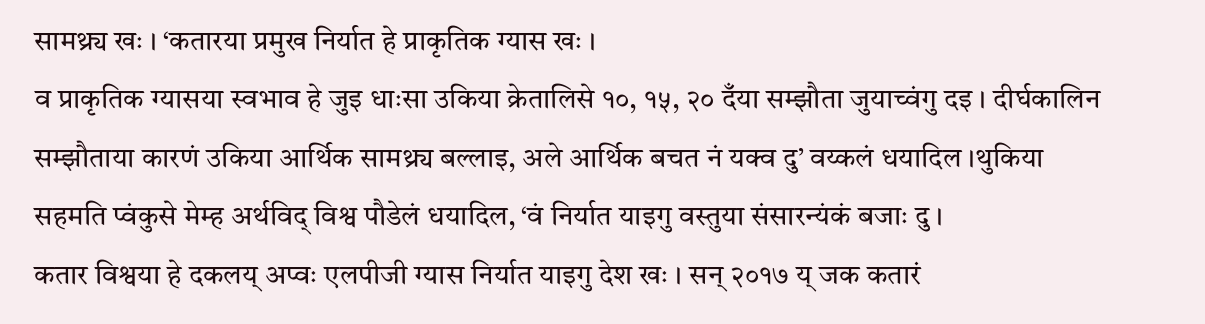सामथ्र्य खः । ‘कतारया प्रमुख निर्यात हे प्राकृतिक ग्यास खः ।
व प्राकृतिक ग्यासया स्वभाव हे जुइ धाःसा उकिया क्रेतालिसे १०, १५, २० दँया सम्झौता जुयाच्वंगु दइ । दीर्घकालिन सम्झौताया कारणं उकिया आर्थिक सामथ्र्य बल्लाइ, अले आर्थिक बचत नं यक्व दु’ वय्कलं धयादिल ।थुकिया सहमति प्वंकुसे मेम्ह अर्थविद् विश्व पौडेलं धयादिल, ‘वं निर्यात याइगु वस्तुया संसारन्यंकं बजाः दु ।
कतार विश्वया हे दकलय् अप्वः एलपीजी ग्यास निर्यात याइगु देश खः । सन् २०१७ य् जक कतारं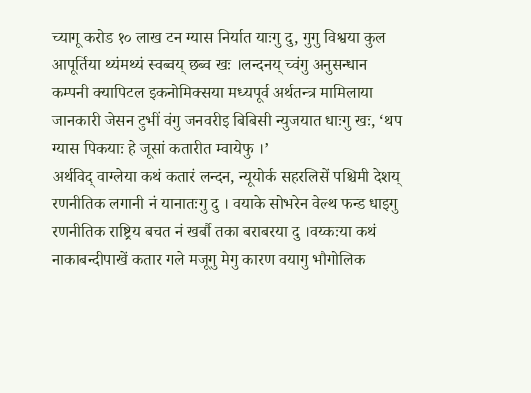च्यागू करोड १० लाख टन ग्यास निर्यात याःगु दु, गुगु विश्वया कुल आपूर्तिया थ्यंमथ्यं स्वब्वय् छब्व खः ।लन्दनय् च्वंगु अनुसन्धान कम्पनी क्यापिटल इकनोमिक्सया मध्यपूर्व अर्थतन्त्र मामिलाया जानकारी जेसन टुभीं वंगु जनवरीइ बिबिसी न्युजयात धाःगु खः, ‘थप ग्यास पिकयाः हे जूसां कतारीत म्वायेफु ।’
अर्थविद् वाग्लेया कथं कतारं लन्दन, न्यूयोर्क सहरलिसें पश्चिमी देशय् रणनीतिक लगानी नं यानातःगु दु । वयाके सोभरेन वेल्थ फन्ड धाइगु रणनीतिक राष्ट्रिय बचत नं खर्बौ तका बराबरया दु ।वय्कःया कथं नाकाबन्दीपाखें कतार गले मजूगु मेगु कारण वयागु भौगोलिक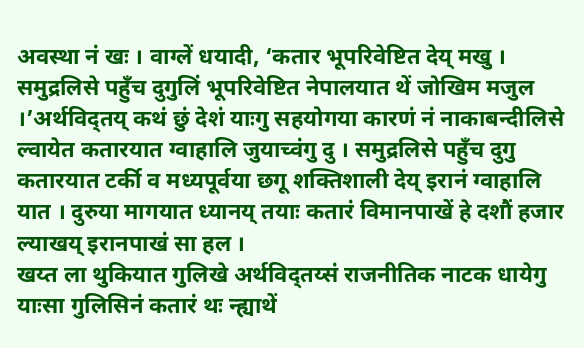अवस्था नं खः । वाग्लें धयादी, ‘कतार भूपरिवेष्टित देय् मखु ।
समुद्रलिसे पहुँच दुगुलिं भूपरिवेष्टित नेपालयात थें जोखिम मजुल ।’अर्थविद्तय् कथं छुं देशं याःगु सहयोगया कारणं नं नाकाबन्दीलिसे ल्वायेत कतारयात ग्वाहालि जुयाच्वंगु दु । समुद्रलिसे पहुँच दुगु कतारयात टर्की व मध्यपूर्वया छगू शक्तिशाली देय् इरानं ग्वाहालि यात । दुरुया मागयात ध्यानय् तयाः कतारं विमानपाखें हे दशौं हजार ल्याखय् इरानपाखं सा हल ।
खय्त ला थुकियात गुलिखे अर्थविद्तय्सं राजनीतिक नाटक धायेगु याःसा गुलिसिनं कतारं थः न्ह्याथें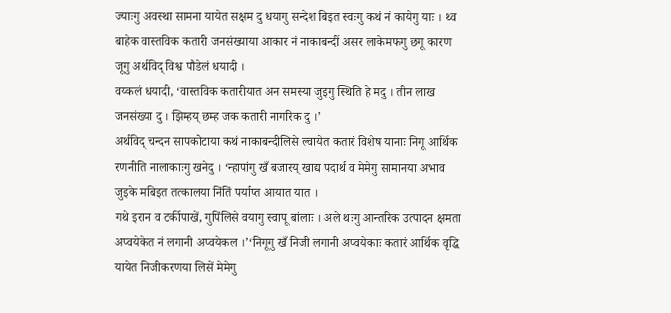ज्याःगु अवस्था सामना यायेत सक्षम दु धयागु सन्देश बिइत स्वःगु कथं नं कायेगु याः । थ्व बाहेक वास्तविक कतारी जनसंख्याया आकार नं नाकाबन्दीं असर लाकेमफगु छगू कारण जूगु अर्थविद् विश्व पौडेलं धयादी ।
वय्कलं धयादी, ‘वास्तविक कतारीयात अन समस्या जुइगु स्थिति हे मदु । तीन लाख जनसंख्या दु । झिम्हय् छम्ह जक कतारी नागरिक दु ।’
अर्थविद् चन्दन सापकोटाया कथं नाकाबन्दीलिसे ल्वायेत कतारं विशेष यानाः निगू आर्थिक रणनीति नालाकाःगु खनेदु । ‘न्हापांगु खँ बजारय् खाद्य पदार्थ व मेमेगु सामानया अभाव जुइके मबिइत तत्कालया निंतिं पर्याप्त आयात यात ।
गथे इरान व टर्कीपाखें, गुपिंलिसे वयागु स्वापू बांलाः । अले थःगु आन्तरिक उत्पादन क्षमता अप्वयेकेत नं लगानी अप्वयेकल ।’‘निगूगु खँ निजी लगानी अप्वयेकाः कतारं आर्थिक वृद्धि यायेत निजीकरणया लिसें मेमेगु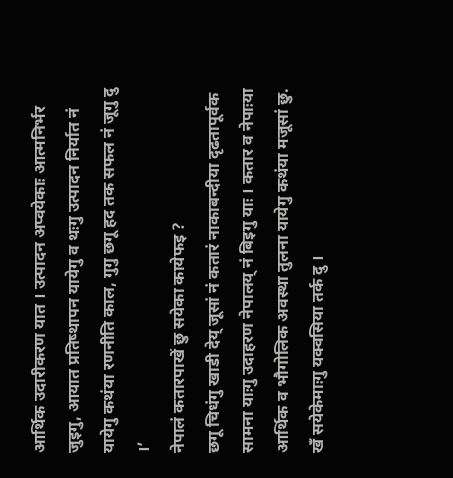आर्थिक उदारीकरण यात । उत्पादन अप्वयेकाः आत्मनिर्भर जुइगु, आयात प्रतिष्थापन यायेगु व थःगु उत्पादन निर्यात नं यायेगु कथंया रणनीति काल, गुगु छगू हद तक सफल नं जूगु दु ।’
नेपालं कतारपाखें छु सयेका कायेफइ ?
छगू चिधंगु खाडी देय् जूसां नं कतारं नाकाबन्दीया दृढतापूर्वक सामना याःगु उदाहरण नेपालय् नं बिइगु याः । कतार व नेपाःया आर्थिक व भौगोलिक अवस्था तुलना यायेगु कथंया मजूसां छु. खँ सयेकेमाःगु यक्वसिया तर्क दु ।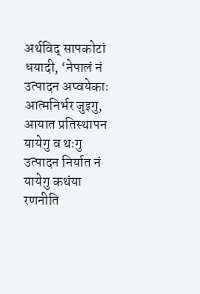अर्थविद् सापकोटां धयादी, ‘नेपालं नं उत्पादन अप्वयेकाः आत्मनिर्भर जुइगु, आयात प्रतिस्थापन यायेगु व थःगु उत्पादन निर्यात नं यायेगु कथंया रणनीति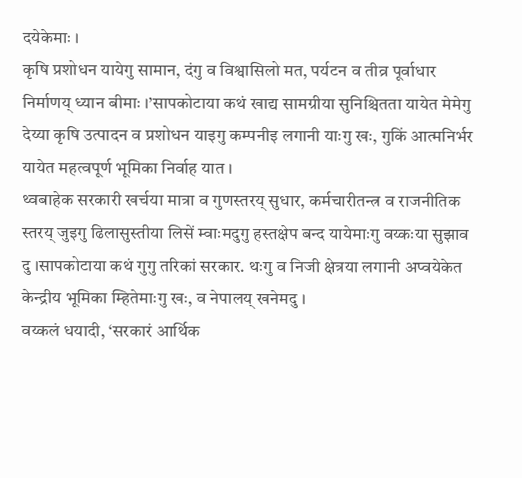दयेकेमाः ।
कृषि प्रशोधन यायेगु सामान, दंगु व विश्वासिलो मत, पर्यटन व तीव्र पूर्वाधार निर्माणय् ध्यान बीमाः ।’सापकोटाया कथं खाद्य सामग्रीया सुनिश्चितता यायेत मेमेगु देय्या कृषि उत्पादन व प्रशोधन याइगु कम्पनीइ लगानी याःगु खः, गुकिं आत्मनिर्भर यायेत महत्वपूर्ण भूमिका निर्वाह यात ।
थ्वबाहेक सरकारी खर्चया मात्रा व गुणस्तरय् सुधार, कर्मचारीतन्त्र व राजनीतिक स्तरय् जुइगु ढिलासुस्तीया लिसें म्वाःमदुगु हस्तक्षेप बन्द यायेमाःगु वय्कःया सुझाव दु ।सापकोटाया कथं गुगु तरिकां सरकार. थःगु व निजी क्षेत्रया लगानी अप्वयेकेत केन्द्रीय भूमिका म्हितेमाःगु खः, व नेपालय् खनेमदु ।
वय्कलं धयादी, ‘सरकारं आर्थिक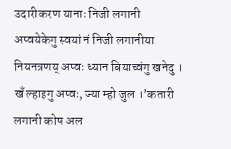उदारीकरण यानाः निजी लगानी अप्वयेकेगु स्वयां नं निजी लगानीया नियनत्रणय् अप्वः ध्यान बियाच्वंगु खनेदु । खँ ल्हाइगु अप्वः, ज्या म्हो जुल ।’कतारी लगानी कोष अल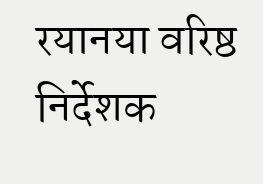रयानया वरिष्ठ निर्देशक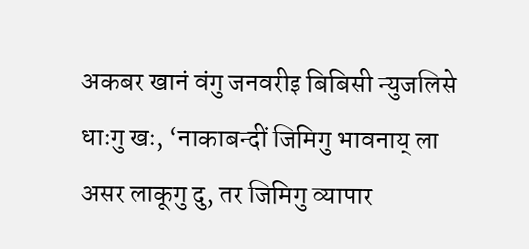अकबर खानं वंगु जनवरीइ बिबिसी न्युजलिसे धाःगु खः, ‘नाकाबन्दीं जिमिगु भावनाय् ला असर लाकूगु दु, तर जिमिगु व्यापार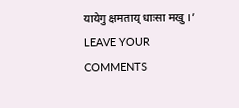यायेगु क्षमताय् धाःसा मखु ।’
LEAVE YOUR COMMENTS